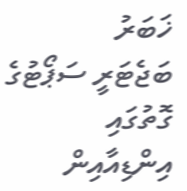ޚަބަރު
ބަޖެޓަރީ ސަޕޯޓުގެ ގޮތުގައި އިންޑިއާއިން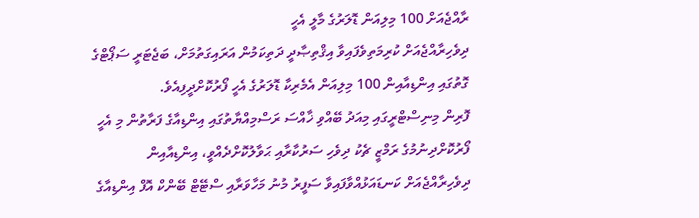ރާއްޖެއަށް 100 މިލިއަން ޑޮލަރުގެ މާލީ އެހީ
ދިވެހިރާއްޖެއަށް ކުރިމަތިވެފައިވާ އިޤްތިޞާދީ ދަތިކަމުން އަރައިގަތުމަށް، ބަޖެޓަރީ ސަޕޯޓްގެ ގޮތުގައި އިންޑިއާއިން 100 މިލިއަން އެމެރިކާ ޑޮލަރުގެ އެހީ ފޯރުކޮށްދީފިއެވެ.
ފޮރިން މިނިސްޓްރީގައި މިއަދު ބޭއްވި ޚާއްސަ ރަސްމިއްޔާތުގައި އިންޑިއާގެ ފަރާތުން މި އެހީ ފޯރުކޮށްދިނުމުގެ ރަމްޒީ ޗެކު ދިވެހި ސަރުކާރާއި ޙަވާލުކޮށްދެއްވީ، އިންޑިއާއިން ދިވެހިރާއްޖެއަށް ކަނޑައަޅުއްވާފައިވާ ސަފީރު މުނު މަހާވަރާއި ސްޓޭޓް ބޭންކް އޮފް އިންޑިއާގެ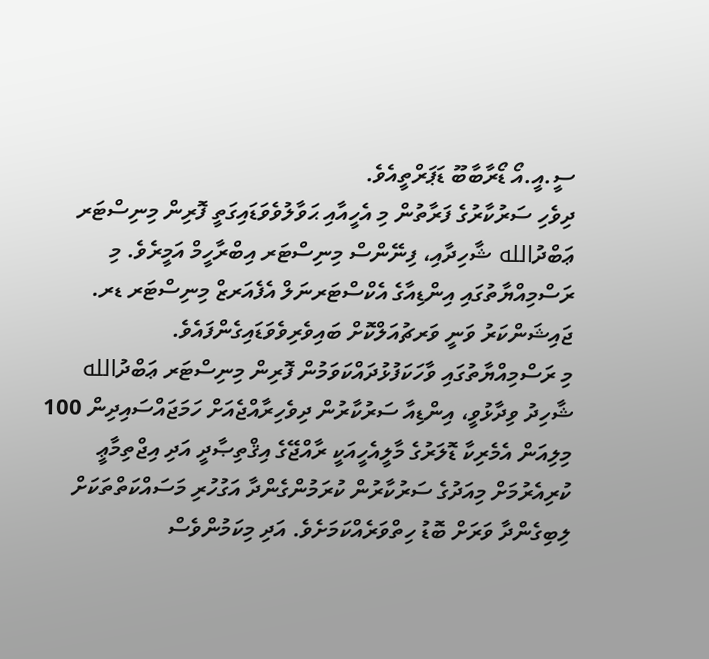ސީ.އީ.އޯ ޑޯރާބާބޫ ޑަޕަރްތީއެވެ.
ދިވެހި ސަރުކާރުގެ ފަރާތުން މި އެހީއާއި ޙަވާލުވެވަޑައިގަތީ ފޮރިން މިނިސްޓަރ ޢަބްދުالله ޝާހިދާއި، ފިނޭންސް މިނިސްޓަރ އިބްރާހީމް އަމީރެވެ. މި ރަސްމިއްޔާތުގައި އިންޑިއާގެ އެކްސްޓަރނަލް އެފެއަރޒް މިނިސްޓަރ ޑރ. ޖައިޝަންކަރު ވަނީ ވަރޗުއަލްކޮށް ބައިވެރިވެވަޑައިގެންފައެވެ.
މި ރަސްމިއްޔާތުގައި ވާހަކަފުޅުދައްކަވަމުން ފޮރިން މިނިސްޓަރ ޢަބްދުالله ޝާހިދު ވިދާޅުވީ، އިންޑިއާ ސަރުކާރުން ދިވެހިރާއްޖެއަށް ހަމަޖައްސައިދިން 100 މިލިއަން އެމެރިކާ ޑޮލަރުގެ މާލީއެހީއަކީ ރާއްޖޭގެ އިޤްތިޞާދީ އަދި އިޖްތިމާޢީ ކުރިއެރުމަށް މިއަދުގެ ސަރުކާރުން ކުރަމުންގެންދާ އަގުހުރި މަސައްކަތްތަކަށް ލިބިގެންދާ ވަރަށް ބޮޑު ހިތްވަރެއްކަމަށެވެ. އަދި މިކަމުންވެސް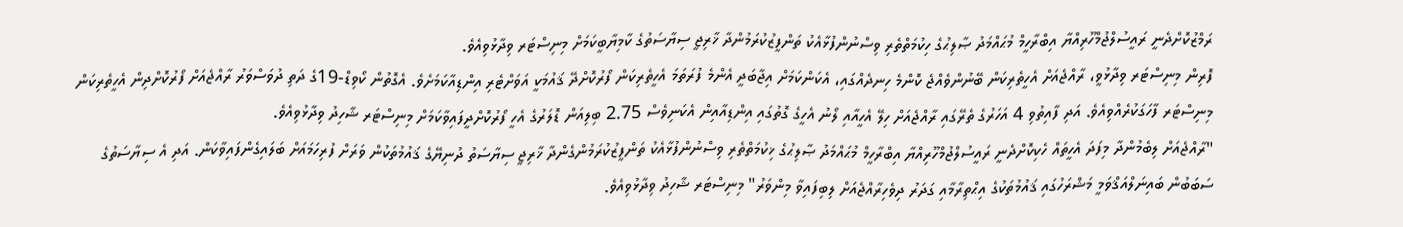ރަމްޒުކޮށްދެނީ ރައީސުލްޖުމްހޫރިއްޔާ އިބްރާހީމް މުޙައްމަދު ޞާލިޙުގެ ހިކުމަތްތެރި ވިސްނުންފުޅާއެކު ތަންފީޒުކުރަމުންދާ ޚާރިޖީ ސިޔާސަތުގެ ކާމިޔާބީކަމަށް މިނިސްޓަރ ވިދާޅުވިއެވެ.
ފޮރިން މިނިސްޓަރ ވިދާޅުވީ، ރާއްޖެއަށް އެހީތެރިކަން ބޭނުންވެއްޖެ ކޮންމެ ހިނދެއްގައި، އެކަންކަމަށް އިޖާބަދީ އެންމެ ފުރަތަމަ އެހީތެރިކަން ފޯރުކޮށްދޭ ޤައުމަކީ އަވަށްޓެރި އިންޑިއާކަމަށެވެ. އެގޮތުން ކޯވިޑް-19ގެ ދަތި ދުވަސްވަރު ރާއްޖެއަށް ފޯރުކޮށްދިން އެހީތެރިކަން މިނިސްޓަރ ފާހަގަކުރެއްވިއެވެ. އަދި ފާއިތުވި 4 އަހަރުގެ ތެރޭގައި ރާއްޖެއަށް ހިލޭ އެހީއާއި ލޯނު އެހީގެ ގޮތުގައި އިންޑިއާއިން އެކަނިވެސް 2.75 ބިލިއަން ޑޮލަރުގެ އެހީ ފޯރުކޮށްދީފައިވާކަމަށް މިނިސްޓަރ ޝާހިދު ވިދާޅުވިއެވެ.
"ރާއްޖެއަށް ލިބެމުންދާ މިފަދަ އެހީތައް ހެކިކޮށްދެނީ ރައީސުލްޖުމްހޫރިއްޔާ އިބްރާހީމް މުޙައްމަދު ޞާލިޙުގެ ޚިކުމަތްތެރި ވިސްނުންފުޅާއެކު ތަންފީޒުކުރަމުންގެންދާ ޚާރިޖީ ސިޔާސަތު ދުނިޔޭގެ ޤައުމުތަކުން ވަރަށް ފުރިހަމައަށް ބަލައިގެންފައިވާކަން. އަދި އެ ސިޔާސަތުގެ ސަބަބުން ބައިނަލްއަޤްވަމީ މަޝްރަހުގައި ޤައުމުތަކުގެ އިޙްތިރާމާއި ގަދަރު ދިވެހިރާއްޖެއަށް ލިބިފައިވާ މިންވަރު" މިނިސްޓަރ ޝާހިދު ވިދާޅުވިއެވެ.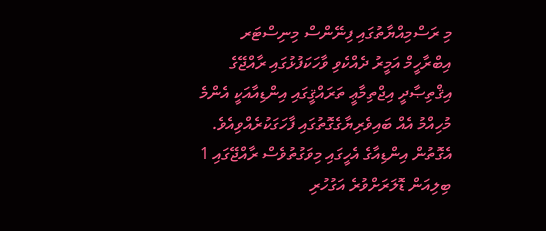މި ރަސްމިއްޔާތުގައި ފިނޭންސް މިނިސްޓަރ އިބްރާހީމް އަމީރު ދެއްކެވި ވާހަކަފުޅުގައި ރާއްޖޭގެ އިޤްތިޞާދީ އިޖްތިމާޢީ ތަރައްޤީގައި އިންޑިއާއަކީ އެންމެ މުހިއްމު އެއް ބައިވެރިޔާގެގޮތުގައި ފާހަގަކުރެއްވިއެވެ. އެގޮތުން އިންޑިއާގެ އެހީގައި މިވަގުތުވެސް ރާއްޖޭގައި 1 ބިލިއަން ޑޮލަރަށްވުރެ އަގުހުރި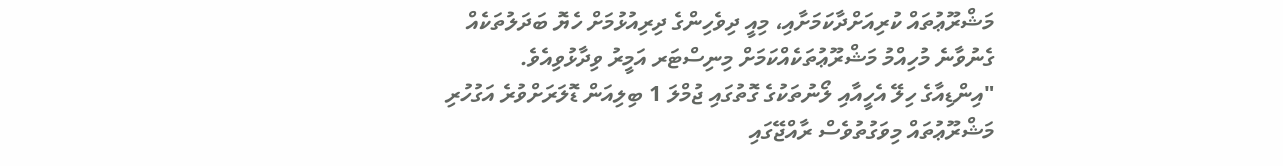މަޝްރޫޢުތައް ކުރިއަށްދާކަމަށާއި، މިއީ ދިވެހިންގެ ދިރިއުޅުމަށް ހެޔޮ ބަދަލުތަކެއް ގެނުވާނެ މުހިއްމު މަޝްރޫޢުތަކެއްކަމަށް މިނިސްޓަރ އަމީރު ވިދާޅުވިއެވެ.
"އިންޑިއާގެ ހިލޭ އެހީއާއި ލޯނުތަކުގެ ގޮތުގައި ޖުމްލަ 1 ބިލިއަން ޑޮލަރަށްވުރެ އަގުހުރި މަޝްރޫޢުތައް މިވަގުތުވެސް ރާއްޖޭގައި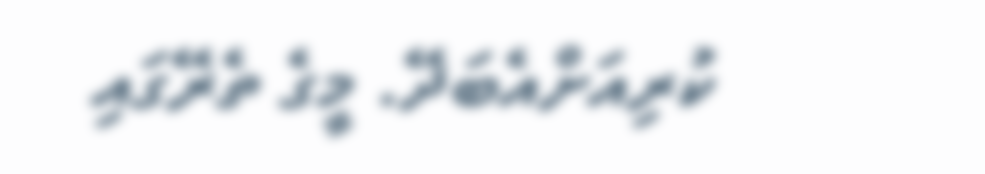ކުރިއަށްއެބަދޭ. މީގެ ތެރޭގައި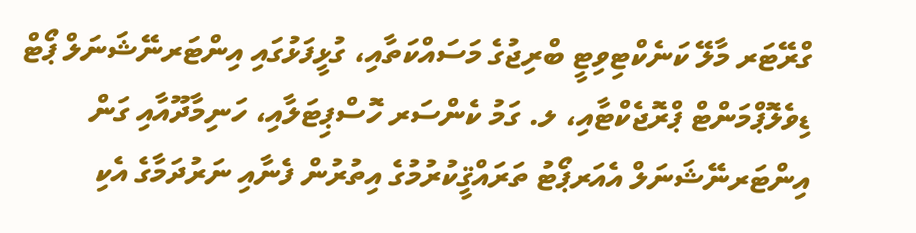ގްރޭޓަރ މާލޭ ކަނެކްޓިވިޓީ ބްރިޖުގެ މަސައްކަތާއި، ގުޅީފަޅުގައި އިންޓަރނޭޝަނަލް ޕޯޓް ޑިވެލޮޕްމަންޓް ޕްރޮޖެކްޓާއި، ލ. ގަމު ކެންސަރ ހޮސްޕިޓަލާއި، ހަނިމާދޫއާއި ގަން އިންޓަރނޭޝަނަލް އެއަރޕޯޓު ތަރައްޤީކުރުމުގެ އިތުރުން ފެނާއި ނަރުދަމާގެ އެކި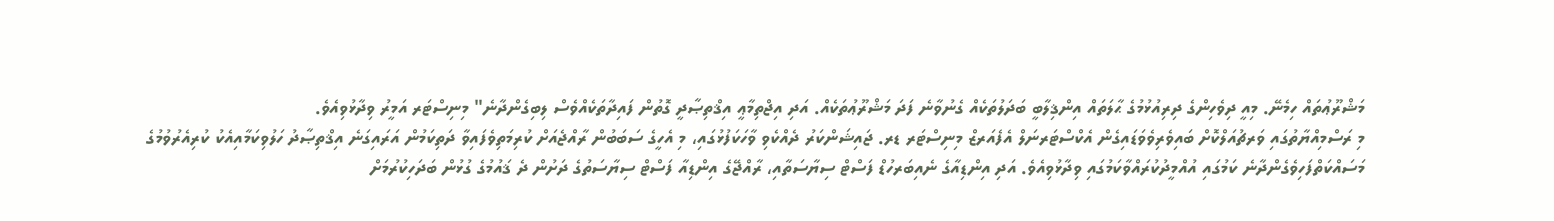މަޝްރޫޢުތައް ހިމެނޭ. މިއީ ދިވެހިންގެ ދިރިއުޅުމުގެ ޙާލަތައް އިންޤިލާބީ ބަދަލުތަކެއް ގެނުވާނެ ފަދަ މަޝްރޫޢުތަކެއް. އަދި އިޖްތިމާޢީ އިޤްތިޞާދީ ގޮތުން ފައިދާތަކެއްވެސް ލިބިގެންދާނެ" މިނިސްޓަރ އަމީރު ވިދާޅުވިއެވެ.
މި ރަސްމިއްޔާތުގައި ވަރޗުއަލްކޮށް ބައިވެރިވެވަޑައިގެން އެކްސްޓަރނަލް އެފެއަރޒް މިނިސްޓަރ ޑރ. ޖައިޝަންކަރު ދެއްކެވި ވާހަކަފުޅުގައި، މި އެހީގެ ސަބަބުން ރާއްޖެއަށް ކުރިމަތިވެފައިވާ ދަތިކަމުން އަރައިގަނެ އިޤްތިޞާދު ހަލުވިކަމާއިއެކު ކުރިއެރުވުމުގެ މަސައްކަތްފަހިވެގެންދާނެ ކަމުގައި އުއްމީދުކުރައްވާކަމުގައި ވިދާޅުވިއެވެ. އަދި އިންޑިއާގެ ނެއިބަރހުޑް ފަސްޓް ސިޔާސަތާއި، ރާއްޖޭގެ އިންޑިއާ ފަސްޓް ސިޔާސަތުގެ ދަށުން ދެ ޤައުމުގެ ގުޅުން ބަދަހިކުރުމަށް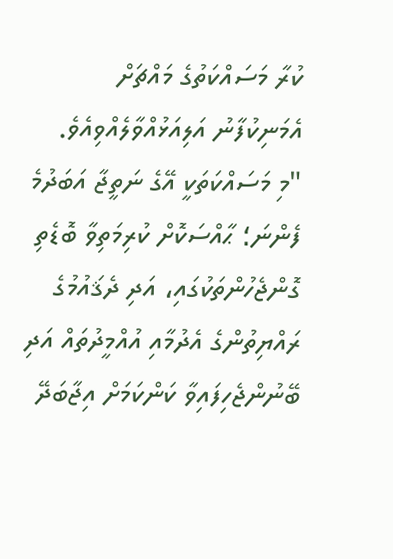ކުރާ މަސައްކަތުގެ މައްޗަށް އެމަނިކުފާނު އަލިއަޅުއްވާލެއްވިއެވެ.
"މި މަސައްކަތަކީ އޭގެ ނަތީޖާ އަބަދުމެ ފެންނަ؛ ޙާއްސަކޮށް ކުރިމަތިވާ ބޮޑެތި ގޮންޖެހުންތަކުގައި، އަދި ދެޤައުމުގެ ރައްޔިތުންގެ އެދުމާއި އުއްމީދުތައް އަދި ބޭނުންޖެހިފައިވާ ކަންކަމަށް އިޖާބަދޭ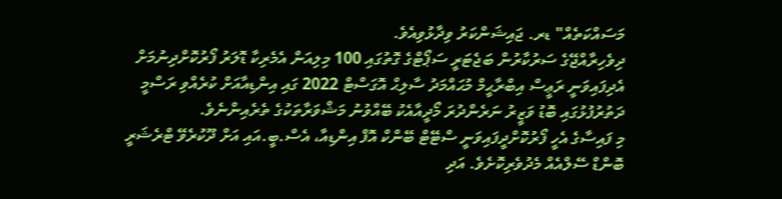މަސައްކަތެއް" ޑރ. ޖައިޝަންކަރު ވިދާޅުވިއެވެ.
ދިވެހިރާއްޖޭގެ ސަރުކާރުން ބަޖެޓަރީ ސަޕޯޓްގެ ގޮތުގައި 100 މިލިއަން އެމެރިކާ ޑޮލަރު ފޯރުކޮށްދިނުމަށް އެދިފައިވަނީ ރަޢީސް އިބްރާޙީމް މުޙައްމަދު ސާލިޙް އޮގަސްޓް 2022 ގައި އިންޑިއާއަށް ކުރެއްވި ރަސްމީ ދަތުރުފުޅުގައި ބޮޑު ވަޒީރު ނަރެންދުރަ މޯދީއާއެކު ބޭއްވުނު މަޝްވަރާތަކުގެ ތެރެއިންނެވެ.
މި ފައިސާގެ އެހީ ފޯރުކޮށްދީފައިވަނީ ސްޓޭޓް ބޭންކް އޮފް އިންޑިއާ، އެސް.ބީ.އައި އަށް ދޫކުރެވޭ ޓްރެޝަރީ ބޮންޑް ސޭލްއެއް މެދުވެރިކޮށެވެ. އަދި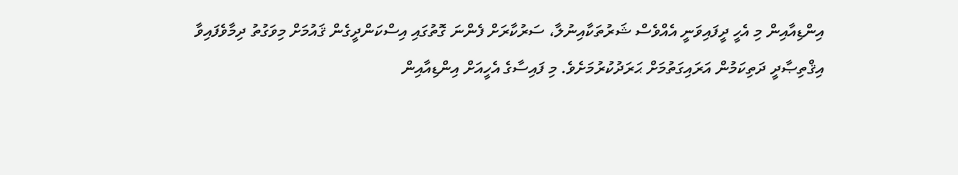އިންޑިއާއިން މި އެހީ ދީފައިވަނީ އެއްވެސް ޝަރުތަކާއިނުލާ، ސަރުކާރަށް ފެންނަ ގޮތުގައި އިސްކަންދީގެން ޤައުމަށް މިވަގުތު ދިމާވެފައިވާ އިޤްތިޞާދީ ދަތިކަމުން އަރައިގަތުމަށް ޙަރަދުކުރުމަށެވެ. މި ފައިސާގެ އެހީއަށް އިންޑިއާއިން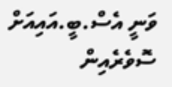ވަނީ އެސް.ބީ.އައިއަށް ސޮވެރެއިން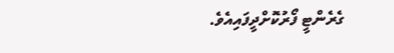ގެރެންޓީ ފޯރުކޮށްދީފައިއެވެ.